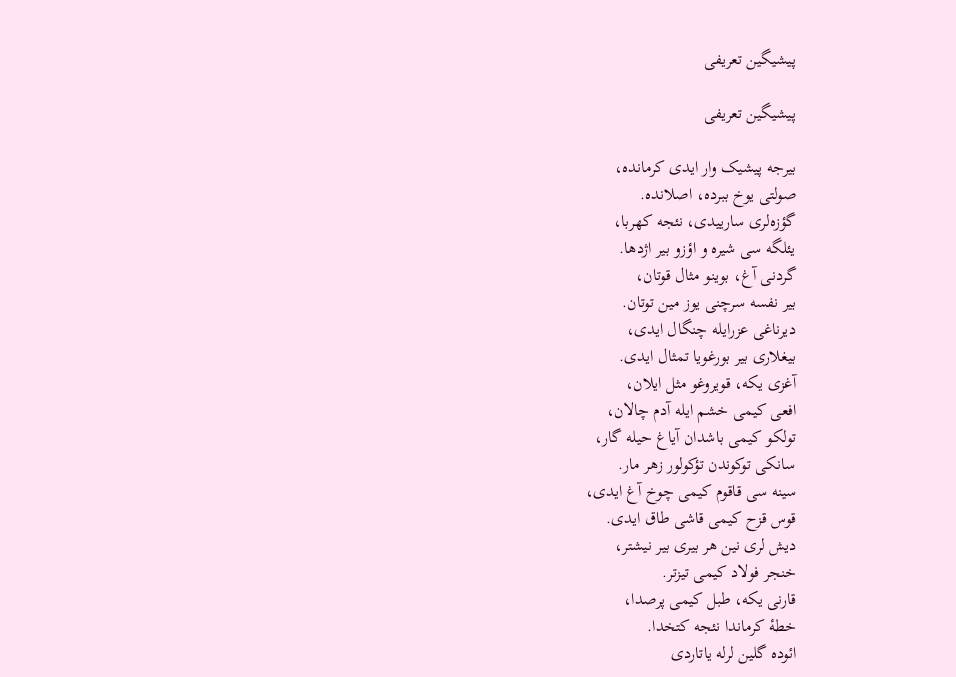پیشیگین تعریفی

پیشیگین تعریفی

بیرجه پیشیک وار ایدی کرمانده،
صولتی یوخ ببرده، اصلانده.
گؤزه‌لری سارییدی، نئجه کهربا،
یئلگه سی شیره و اؤزو بیر اژدها.
گردنی آغ، بوینو مثال قوتان،
بیر نفسه سرچنی یوز مین توتان.
دیرناغی عزرایله چنگال ایدی،
بیغلاری بیر بورغویا تمثال ایدی.
آغزی یکه، قویروغو مثل ایلان،
افعی کیمی خشم ایله آدم چالان،
تولکو کیمی باشدان آیاغ حیله گار،
سانکی توکوندن تؤکولور زهر مار.
سینه سی قاقوم کیمی چوخ آغ ایدی،
قوس قزح کیمی قاشی طاق ایدی.
دیش لری نین هر بیری بیر نیشتر،
خنجر فولاد کیمی تیزتر.
قارنی یکه، طبل کیمی پرصدا،
خطۀ کرماندا نئجه کتخدا.
ائوده گلین لرله یاتاردی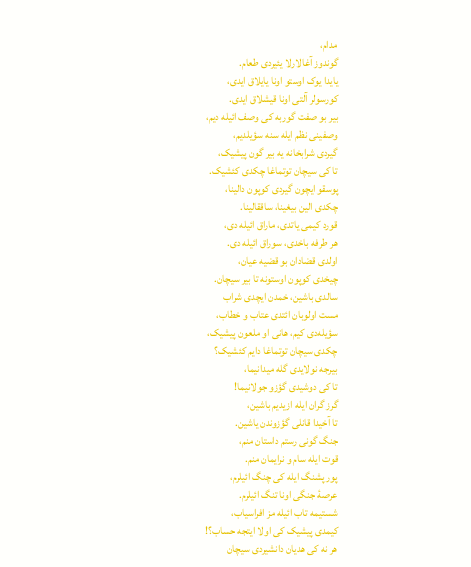مدام،
گوندوز آغالارلا یئیردی طعام.
یایدا یوک اوستو اونا یایلاق ایدی،
کورسولر آلتی اونا قیشلاق ایدی.
بیر بو صفت گوربه کی وصف ائیله دیم،
وصفینی نظم ایله سنه سؤیلدیم،
گیردی شرابخانه یه بیر گون پیشیک،
تا کی سیچان توتماغا چکدی کئشیک.
پوسقو ایچون گیردی کوپون دالینا،
چکدی الین بیغینا، ساققالینا.
قورد کیمی یاتدی، ماراق ائیله دی،
هر طرفه باخدی، سوراق ائیله دی.
اولدی قضادان بو قضیه عیان،
چیخدی کوپون اوستونه تا بیر سیچان.
سالدی باشین، خمدن ایچدی شراب
مست اولوبان ائتدی عتاب و خطاب،
سؤیله‌دی کیم، هانی او ملعون پیشیک،
چکدی سیچان توتماغا دایم کئشیک؟
بیرجه نولایدی گله میدانیما،
تا کی دوشیدی گؤزو جولانیما!
گرز گران ایله ازیدیم باشین،
تا آخیدا قانلی گؤزوندن یاشین.
جنگ گونی رستم داستان منم،
قوت ایله سام و نرایمان منم.
پور پشنگ ایله کی چنگ ائیلرم،
عرصۀ جنگی اونا تنگ ائیلرم.
شستیمه تاب ائیله مز افراسیاب،
کیمدی پیشیک کی اولا ایتجه حساب؟!
هر نه کی هدیان دانشیردی سیچان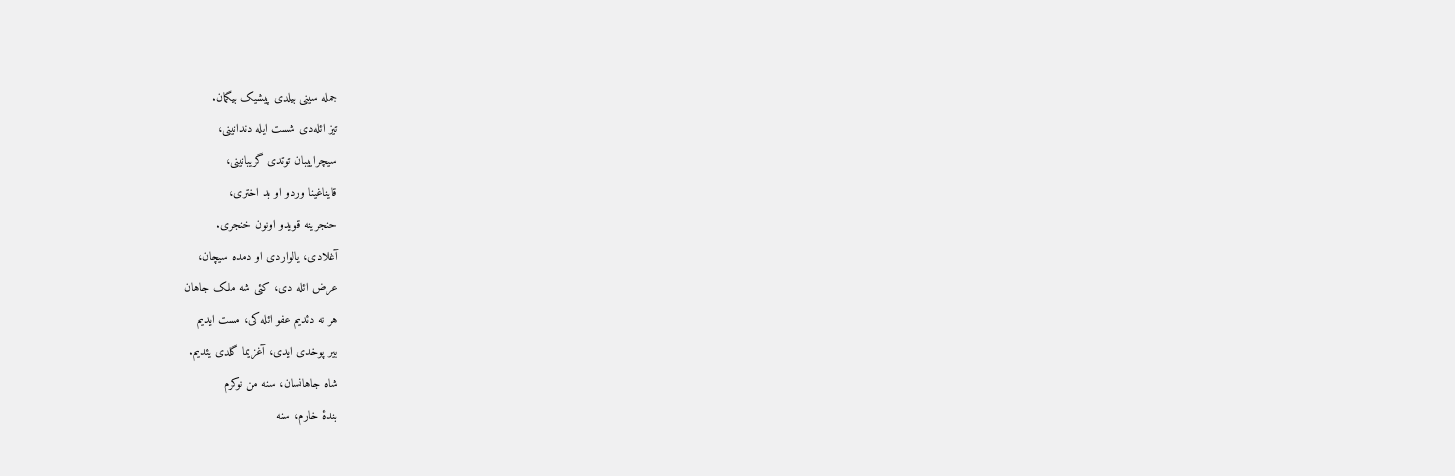جمله سینی بیلدی پیشیک بیگمان.
تیز ائله‌دی شست ایله دندانینی،
سیچراییبان توتدی گریبانینی،
قایناغینا وردو او بد اختری،
حنجرینه قویدو اونون خنجری.
آغلادی، یالواردی او دمده سیچان،
عرض ائله دی، کئی شه ملک جاهان
هر نه دئدیم عفو ائله کی، مست ایدیم
بیر پوخدی ایدی، آغزیما گلدی یئدیم.
شاه جاهانسان، سنه من نوکرم
بندۀ خارم، سنه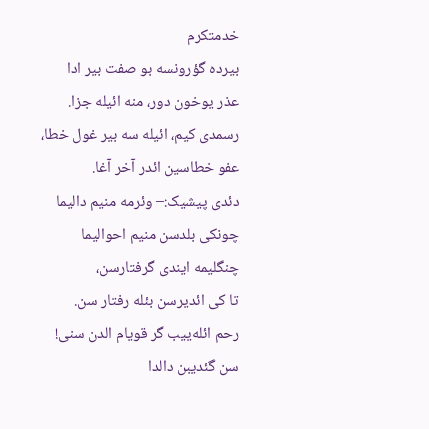خدمتکرم
بیرده گؤرونسه بو صفت بیر ادا
عذر یوخون دور، منه ائیله جزا.
رسمدی کیم، ائیله سه بیر غول خطا،
عفو خطاسین ائدر آخر آغا.
دئدی پیشیک:– وئرمه منیم دالیما
چونکی بلدسن منیم احوالیما
چنگلیمه ایندی گرفتارسن،
تا کی ائدیرسن بئله رفتار سن.
رحم ائله‌ییب گر قویام الدن سنی!
سن گئدیبن دالدا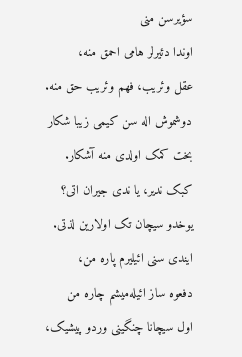سؤیرسن منی
اوندا دئیرلر هامی احمق منه،
عقل وئریب، فهم وئریب حق منه.
دوشموش اله سن کیمی زیبا شکار
بخت کمک اولدی منه آشکار.
کبک ندیر، یا ندی جیران اتی؟
یوخدو سیچان تک اولارین لذتی.
ایندی سنی ائیلیرم پاره من،
دفعوه ساز ائیله‌میشم چاره من
اول سیچانا چنگینی وردو پیشیک،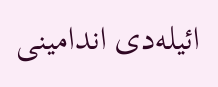ائیله‌دی اندامینی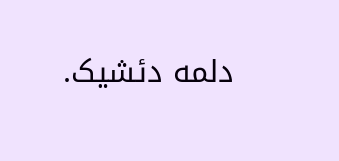دلمه دئشیک.